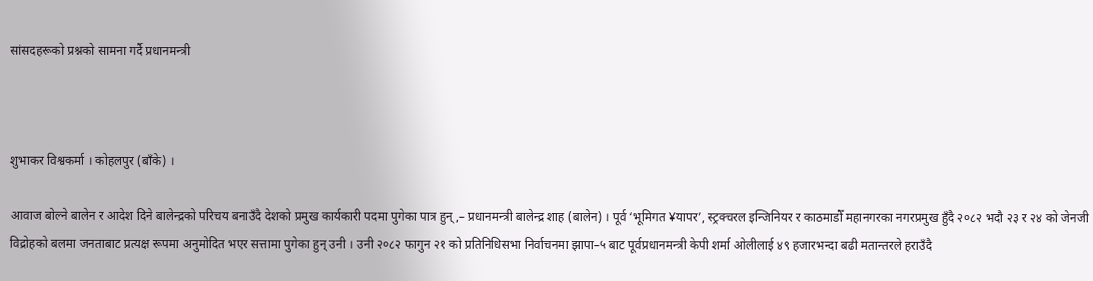सांसदहरूको प्रश्नको सामना गर्दै प्रधानमन्त्री



शुभाकर विश्वकर्मा । कोहलपुर (बाँके) ।

आवाज बोल्ने बालेन र आदेश दिने बालेन्द्रको परिचय बनाउँदै देशको प्रमुख कार्यकारी पदमा पुगेका पात्र हुन्,– प्रधानमन्त्री बालेन्द्र शाह (बालेन) । पूर्व ‘भूमिगत ¥यापर’, स्ट्रक्चरल इन्जिनियर र काठमाडौँ महानगरका नगरप्रमुख हुँदै २०८२ भदौ २३ र २४ को जेनजी विद्रोहको बलमा जनताबाट प्रत्यक्ष रूपमा अनुमोदित भएर सत्तामा पुगेका हुन् उनी । उनी २०८२ फागुन २१ को प्रतिनिधिसभा निर्वाचनमा झापा–५ बाट पूर्वप्रधानमन्त्री केपी शर्मा ओलीलाई ४९ हजारभन्दा बढी मतान्तरले हराउँदै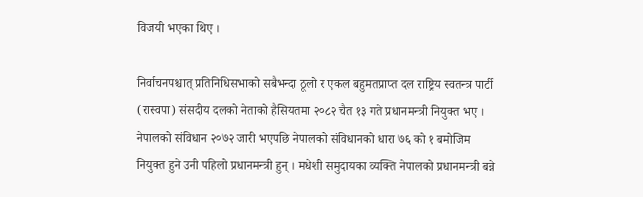विजयी भएका थिए ।

निर्वाचनपश्चात् प्रतिनिधिसभाको सबैभन्दा ठूलो र एकल बहुमतप्राप्त दल राष्ट्रिय स्वतन्त्र पार्टी (रास्वपा) संसदीय दलको नेताको हैसियतमा २०८२ चैत १३ गते प्रधानमन्त्री नियुक्त भए । नेपालको संविधान २०७२ जारी भएपछि नेपालको संविधानको धारा ७६ को १ बमोजिम नियुक्त हुने उनी पहिलो प्रधानमन्त्री हुन् । मधेशी समुदायका व्यक्ति नेपालको प्रधानमन्त्री बन्ने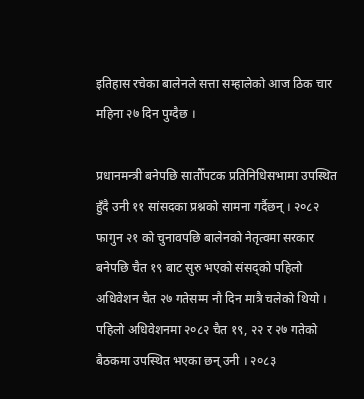इतिहास रचेका बालेनले सत्ता सम्हालेको आज ठिक चार महिना २७ दिन पुग्दैछ ।

प्रधानमन्त्री बनेपछि सातौँपटक प्रतिनिधिसभामा उपस्थित हुँदै उनी ११ सांसदका प्रश्नको सामना गर्दैछन् । २०८२ फागुन २१ को चुनावपछि बालेनको नेतृत्वमा सरकार बनेपछि चैत १९ बाट सुरु भएको संसद्को पहिलो अधिवेशन चैत २७ गतेसम्म नौ दिन मात्रै चलेको थियो । पहिलो अधिवेशनमा २०८२ चैत १९, २२ र २७ गतेको बैठकमा उपस्थित भएका छन् उनी । २०८३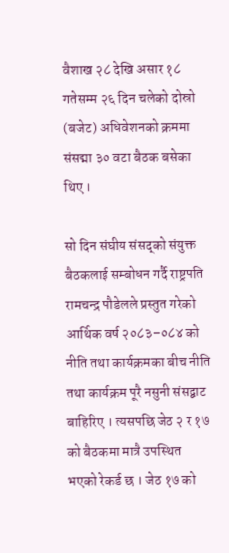वैशाख २८ देखि असार १८ गतेसम्म २६ दिन चलेको दोस्रो (बजेट) अधिवेशनको क्रममा संसद्मा ३० वटा बैठक बसेका थिए ।

सो दिन संघीय संसद्को संयुक्त बैठकलाई सम्बोधन गर्दै राष्ट्रपति रामचन्द्र पौडेलले प्रस्तुत गरेको आर्थिक वर्ष २०८३–०८४ को नीति तथा कार्यक्रमका बीच नीति तथा कार्यक्रम पूरै नसुनी संसद्बाट बाहिरिए । त्यसपछि जेठ २ र १७ को बैठकमा मात्रै उपस्थित भएको रेकर्ड छ । जेठ १७ को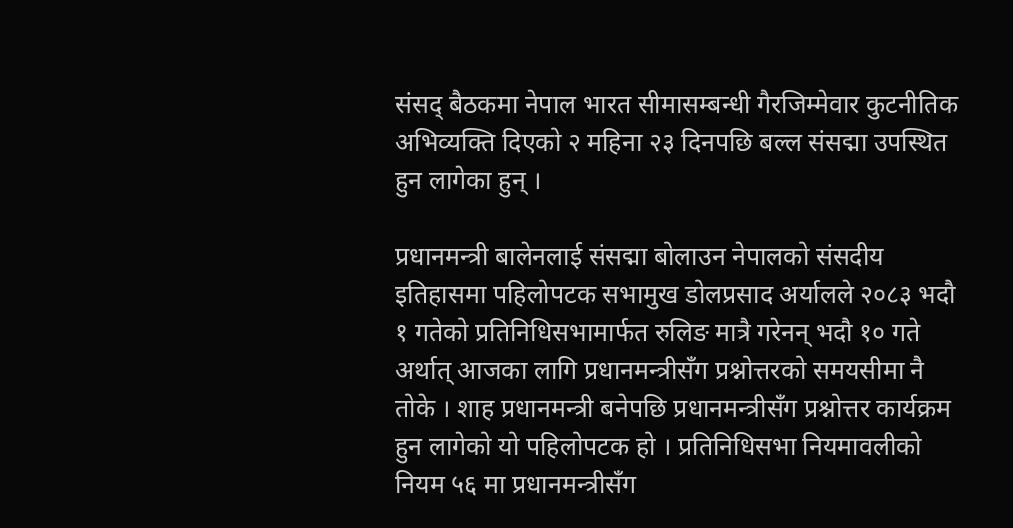संसद् बैठकमा नेपाल भारत सीमासम्बन्धी गैरजिम्मेवार कुटनीतिक अभिव्यक्ति दिएको २ महिना २३ दिनपछि बल्ल संसद्मा उपस्थित हुन लागेका हुन् ।

प्रधानमन्त्री बालेनलाई संसद्मा बोलाउन नेपालको संसदीय इतिहासमा पहिलोपटक सभामुख डोलप्रसाद अर्यालले २०८३ भदौ १ गतेको प्रतिनिधिसभामार्फत रुलिङ मात्रै गरेनन् भदौ १० गते अर्थात् आजका लागि प्रधानमन्त्रीसँग प्रश्नोत्तरको समयसीमा नै तोके । शाह प्रधानमन्त्री बनेपछि प्रधानमन्त्रीसँग प्रश्नोत्तर कार्यक्रम हुन लागेको यो पहिलोपटक हो । प्रतिनिधिसभा नियमावलीको नियम ५६ मा प्रधानमन्त्रीसँग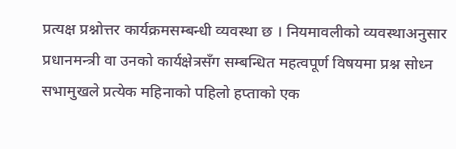प्रत्यक्ष प्रश्नोत्तर कार्यक्रमसम्बन्धी व्यवस्था छ । नियमावलीको व्यवस्थाअनुसार प्रधानमन्त्री वा उनको कार्यक्षेत्रसँग सम्बन्धित महत्वपूर्ण विषयमा प्रश्न सोध्न सभामुखले प्रत्येक महिनाको पहिलो हप्ताको एक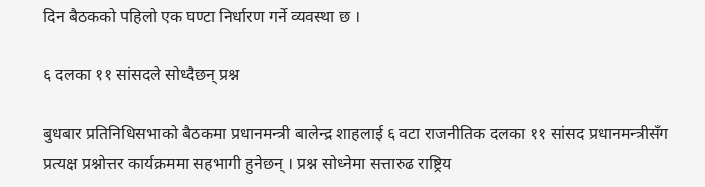दिन बैठकको पहिलो एक घण्टा निर्धारण गर्ने व्यवस्था छ ।

६ दलका ११ सांसदले सोध्दैछन् प्रश्न

बुधबार प्रतिनिधिसभाको बैठकमा प्रधानमन्त्री बालेन्द्र शाहलाई ६ वटा राजनीतिक दलका ११ सांसद प्रधानमन्त्रीसँग प्रत्यक्ष प्रश्नोत्तर कार्यक्रममा सहभागी हुनेछन् । प्रश्न सोध्नेमा सत्तारुढ राष्ट्रिय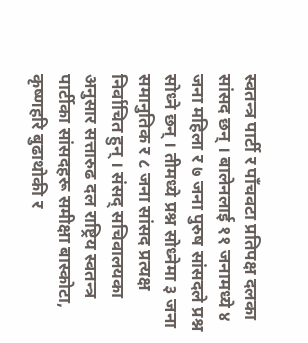स्वतन्त्र पार्टी र पाँचवटा प्रतिपक्ष दलका सांसद छन् । बालेनलाई ११ जनामध्ये ४ जना महिला र ७ जना पुरुष सांसदले प्रश्न सोध्ने छन् । तीमध्ये प्रश्न सोध्नेमा ३ जना समानुतिक र ८ जना सांसद प्रत्यक्ष निर्वाचित हुन् । संसद् सचिवालयका अनुसार सत्तारुढ दल राष्ट्रिय स्वतन्त्र पार्टीका सांसदहरू समीक्षा बास्कोटा, कृष्णहरि बुढाथोकी र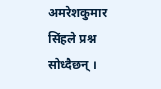अमरेशकुमार सिंहले प्रश्न सोध्दैछन् ।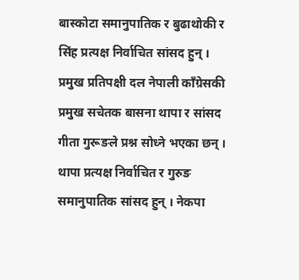बास्कोटा समानुपातिक र बुढाथोकी र सिंह प्रत्यक्ष निर्वाचित सांसद हुन् । प्रमुख प्रतिपक्षी दल नेपाली काँग्रेसकी प्रमुख सचेतक बासना थापा र सांसद गीता गुरूङले प्रश्न सोध्ने भएका छन् । थापा प्रत्यक्ष निर्वाचित र गुरुङ समानुपातिक सांसद हुन् । नेकपा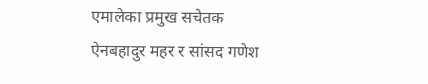एमालेका प्रमुख सचेतक ऐनबहादुर महर र सांसद गणेश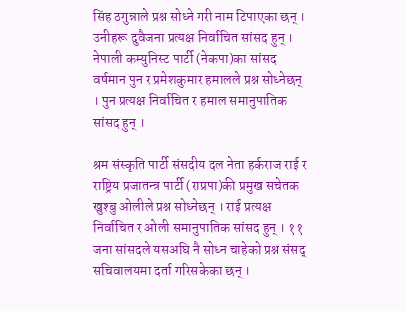सिंह ठगुन्नाले प्रश्न सोध्ने गरी नाम टिपाएका छन् । उनीहरू दुवैजना प्रत्यक्ष निर्वाचित सांसद हुन् । नेपाली कम्युनिस्ट पार्टी (नेकपा)का सांसद वर्षमान पुन र प्रमेशकुमार हमालले प्रश्न सोध्नेछन् । पुन प्रत्यक्ष निर्वाचित र हमाल समानुपातिक सांसद हुन् ।

श्रम संस्कृति पार्टी संसदीय दल नेता हर्कराज राई र राष्ट्रिय प्रजातन्त्र पार्टी (राप्रपा)की प्रमुख सचेतक खुश्बु ओलीले प्रश्न सोध्नेछन् । राई प्रत्यक्ष निर्वाचित र ओली समानुपातिक सांसद हुन् । ११ जना सांसदले यसअघि नै सोध्न चाहेको प्रश्न संसद् सचिवालयमा दर्ता गरिसकेका छन् ।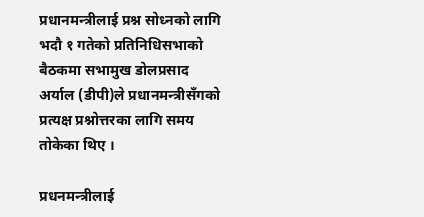प्रधानमन्त्रीलाई प्रश्न सोध्नको लागि भदौ १ गतेको प्रतिनिधिसभाको बैठकमा सभामुख डोलप्रसाद अर्याल (डीपी)ले प्रधानमन्त्रीसँगको प्रत्यक्ष प्रश्नोत्तरका लागि समय तोकेका थिए ।

प्रधनमन्त्रीलाई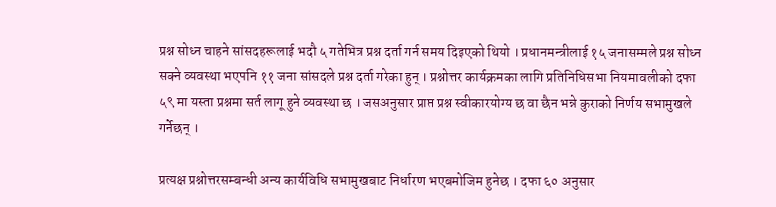प्रश्न सोध्न चाहने सांसदहरूलाई भदौ ५ गतेभित्र प्रश्न दर्ता गर्न समय दिइएको थियो । प्रधानमन्त्रीलाई १५ जनासम्मले प्रश्न सोध्न सक्ने व्यवस्था भएपनि ११ जना सांसदले प्रश्न दर्ता गरेका हुन् । प्रश्नोत्तर कार्यक्रमका लागि प्रतिनिधिसभा नियमावलीको दफा ५९ मा यस्ता प्रश्नमा सर्त लागू हुने व्यवस्था छ । जसअनुसार प्राप्त प्रश्न स्वीकारयोग्य छ वा छैन भन्ने कुराको निर्णय सभामुखले गर्नेछन् ।

प्रत्यक्ष प्रश्नोत्तरसम्बन्धी अन्य कार्यविधि सभामुखबाट निर्धारण भएबमोजिम हुनेछ । दफा ६० अनुसार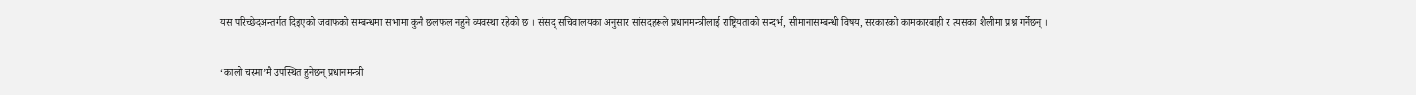यस परिच्छेदअन्तर्गत दिइएको जवाफको सम्बन्धमा सभामा कुनै छलफल नहुने व्यवस्था रहेको छ । संसद् सचिवालयका अनुसार सांसदहरूले प्रधानमन्त्रीलाई राष्ट्रियताको सन्दर्भ, सीमानासम्बन्धी विषय, सरकारको कामकारबाही र त्यसका शैलीमा प्रश्न गर्नेछन् ।

‘कालो चस्मा’मै उपस्थित हुनेछन् प्रधानमन्त्री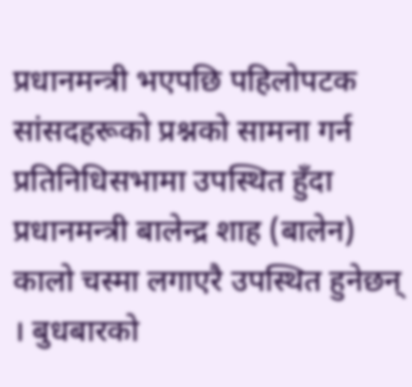प्रधानमन्त्री भएपछि पहिलोपटक सांसदहरूको प्रश्नको सामना गर्न प्रतिनिधिसभामा उपस्थित हुँदा प्रधानमन्त्री बालेन्द्र शाह (बालेन) कालो चस्मा लगाएरै उपस्थित हुनेछन् । बुधबारको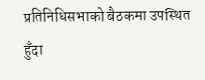प्रतिनिधिसभाको बैठकमा उपस्थित हुँदा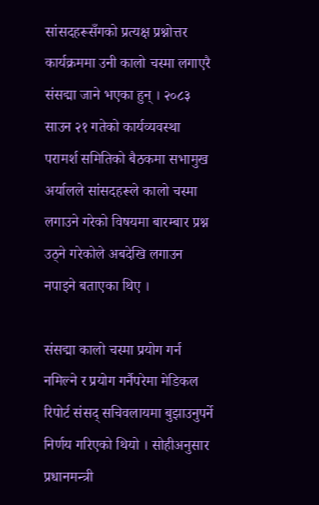सांसदहरूसँगको प्रत्यक्ष प्रश्नोत्तर कार्यक्रममा उनी कालो चस्मा लगाएरै संसद्मा जाने भएका हुन् । २०८३ साउन २१ गतेको कार्यव्यवस्था परामर्श समितिको बैठकमा सभामुख अर्यालले सांसदहरूले कालो चस्मा लगाउने गरेको विषयमा बारम्बार प्रश्न उठ्ने गरेकोले अबदेखि लगाउन नपाइने बताएका थिए ।

संसद्मा कालो चस्मा प्रयोग गर्न नमिल्ने र प्रयोग गर्नैपरेमा मेडिकल रिपोर्ट संसद् सचिवलायमा बुझाउनुपर्ने निर्णय गरिएको थियो । सोहीअनुसार प्रधानमन्त्री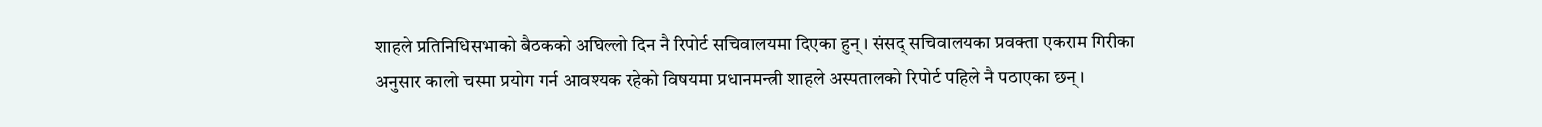शाहले प्रतिनिधिसभाको बैठकको अघिल्लो दिन नै रिपोर्ट सचिवालयमा दिएका हुन् । संसद् सचिवालयका प्रवक्ता एकराम गिरीका अनुसार कालो चस्मा प्रयोग गर्न आवश्यक रहेको विषयमा प्रधानमन्त्री शाहले अस्पतालको रिपोर्ट पहिले नै पठाएका छन् ।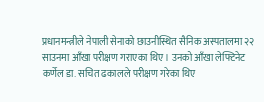प्रधानमन्त्रीले नेपाली सेनाको छाउनीस्थित सैनिक अस्पतालमा २२ साउनमा आँखा परीक्षण गराएका थिए । उनको आँखा लेफ्टिनेट कर्णेल डा. सचित ढकालले परीक्षण गरेका थिए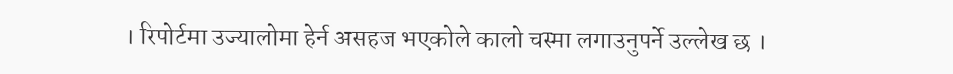। रिपोर्टमा उज्यालोमा हेर्न असहज भएकोले कालो चस्मा लगाउनुपर्ने उल्लेख छ ।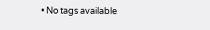• No tags available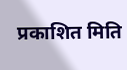प्रकाशित मिति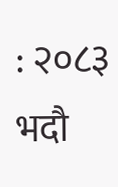: २०८३ भदौ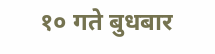१० गते बुधबार